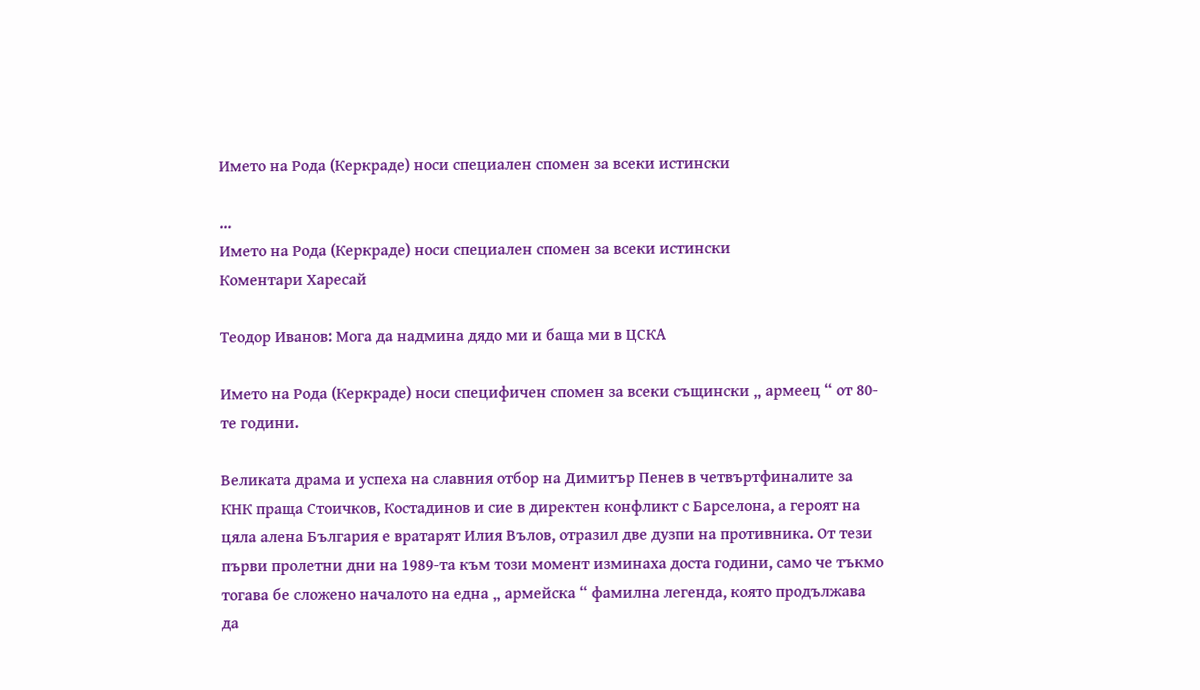Името на Рода (Керкраде) носи специален спомен за всеки истински

...
Името на Рода (Керкраде) носи специален спомен за всеки истински
Коментари Харесай

Теодор Иванов: Мога да надмина дядо ми и баща ми в ЦСКА

Името на Рода (Керкраде) носи специфичен спомен за всеки същински „ армеец “ от 80-те години.

Великата драма и успеха на славния отбор на Димитър Пенев в четвъртфиналите за КНК праща Стоичков, Костадинов и сие в директен конфликт с Барселона, а героят на цяла алена България е вратарят Илия Вълов, отразил две дузпи на противника. От тези първи пролетни дни на 1989-та към този момент изминаха доста години, само че тъкмо тогава бе сложено началото на една „ армейска “ фамилна легенда, която продължава да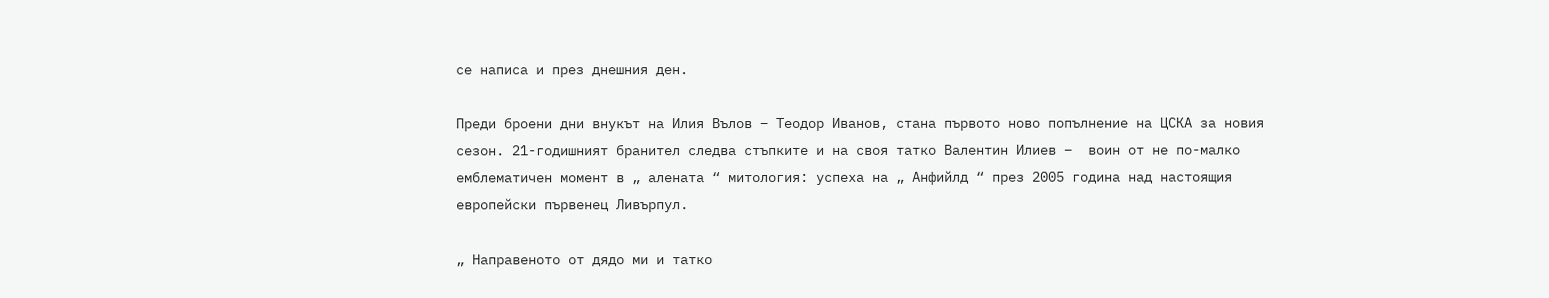се написа и през днешния ден.

Преди броени дни внукът на Илия Вълов – Теодор Иванов, стана първото ново попълнение на ЦСКА за новия сезон. 21-годишният бранител следва стъпките и на своя татко Валентин Илиев –  воин от не по-малко емблематичен момент в „ алената “ митология: успеха на „ Анфийлд “ през 2005 година над настоящия европейски първенец Ливърпул.

„ Направеното от дядо ми и татко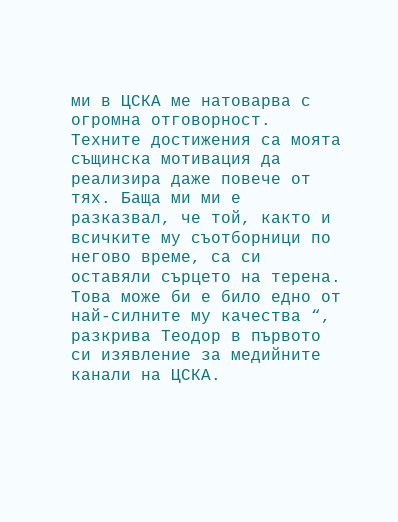ми в ЦСКА ме натоварва с огромна отговорност. Техните достижения са моята същинска мотивация да реализира даже повече от тях. Баща ми ми е разказвал, че той, както и всичките му съотборници по негово време, са си оставяли сърцето на терена. Това може би е било едно от най-силните му качества “, разкрива Теодор в първото си изявление за медийните канали на ЦСКА.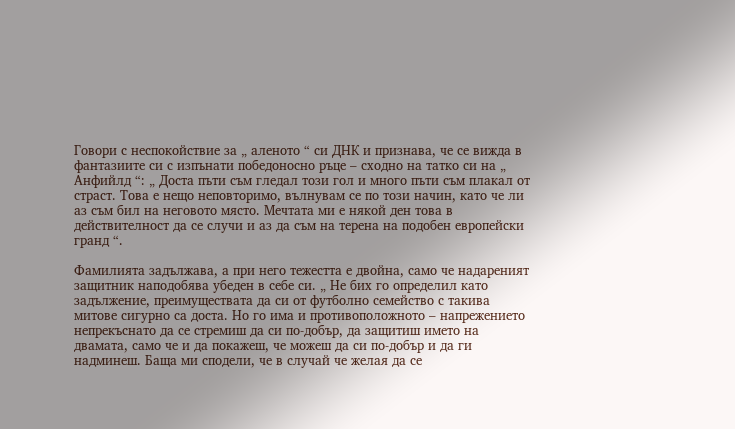Говори с неспокойствие за „ аленото “ си ДНК и признава, че се вижда в фантазиите си с изпънати победоносно ръце – сходно на татко си на „ Анфийлд “: „ Доста пъти съм гледал този гол и много пъти съм плакал от страст. Това е нещо неповторимо, вълнувам се по този начин, като че ли аз съм бил на неговото място. Мечтата ми е някой ден това в действителност да се случи и аз да съм на терена на подобен европейски гранд “.

Фамилията задължава, а при него тежестта е двойна, само че надареният защитник наподобява убеден в себе си. „ Не бих го определил като задължение, преимуществата да си от футболно семейство с такива митове сигурно са доста. Но го има и противоположното – напрежението непрекъснато да се стремиш да си по-добър, да защитиш името на двамата, само че и да покажеш, че можеш да си по-добър и да ги надминеш. Баща ми сподели, че в случай че желая да се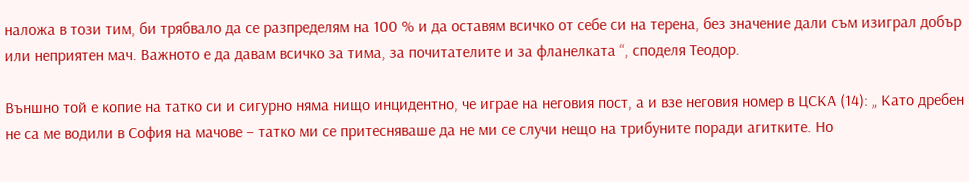наложа в този тим, би трябвало да се разпределям на 100 % и да оставям всичко от себе си на терена, без значение дали съм изиграл добър или неприятен мач. Важното е да давам всичко за тима, за почитателите и за фланелката “, споделя Теодор.

Външно той е копие на татко си и сигурно няма нищо инцидентно, че играе на неговия пост, а и взе неговия номер в ЦСКА (14): „ Като дребен не са ме водили в София на мачове – татко ми се притесняваше да не ми се случи нещо на трибуните поради агитките. Но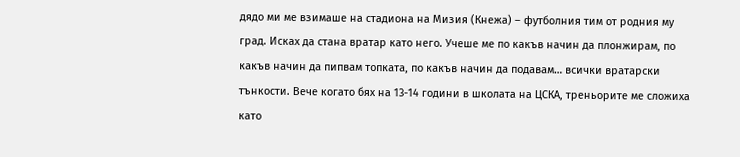дядо ми ме взимаше на стадиона на Мизия (Кнежа) – футболния тим от родния му град. Исках да стана вратар като него. Учеше ме по какъв начин да плонжирам, по какъв начин да пипвам топката, по какъв начин да подавам… всички вратарски тънкости. Вече когато бях на 13-14 години в школата на ЦСКА, треньорите ме сложиха като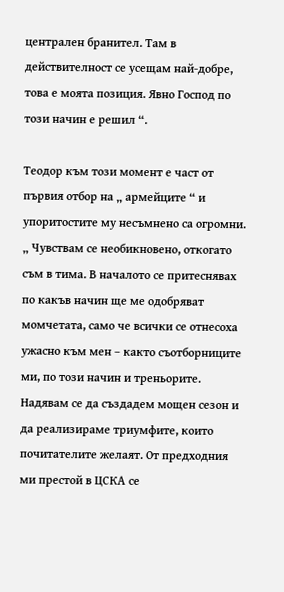централен бранител. Там в действителност се усещам най-добре, това е моята позиция. Явно Господ по този начин е решил “.

Теодор към този момент е част от първия отбор на „ армейците “ и упоритостите му несъмнено са огромни. „ Чувствам се необикновено, откогато съм в тима. В началото се притеснявах по какъв начин ще ме одобряват момчетата, само че всички се отнесоха ужасно към мен – както съотборниците ми, по този начин и треньорите. Надявам се да създадем мощен сезон и да реализираме триумфите, които почитателите желаят. От предходния ми престой в ЦСКА се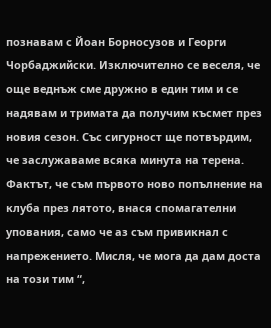познавам с Йоан Борносузов и Георги Чорбаджийски. Изключително се веселя, че още веднъж сме дружно в един тим и се надявам и тримата да получим късмет през новия сезон. Със сигурност ще потвърдим, че заслужаваме всяка минута на терена. Фактът, че съм първото ново попълнение на клуба през лятото, внася спомагателни упования, само че аз съм привикнал с напрежението. Мисля, че мога да дам доста на този тим “,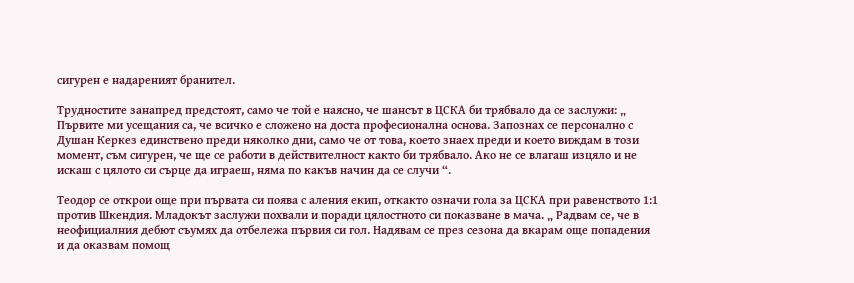сигурен е надареният бранител.

Трудностите занапред предстоят, само че той е наясно, че шансът в ЦСКА би трябвало да се заслужи: „ Първите ми усещания са, че всичко е сложено на доста професионална основа. Запознах се персонално с Душан Керкез единствено преди няколко дни, само че от това, което знаех преди и което виждам в този момент, съм сигурен, че ще се работи в действителност както би трябвало. Ако не се влагаш изцяло и не искаш с цялото си сърце да играеш, няма по какъв начин да се случи “.

Теодор се открои още при първата си поява с аления екип, откакто означи гола за ЦСКА при равенството 1:1 против Шкендия. Младокът заслужи похвали и поради цялостното си показване в мача. „ Радвам се, че в неофициалния дебют съумях да отбележа първия си гол. Надявам се през сезона да вкарам още попадения и да оказвам помощ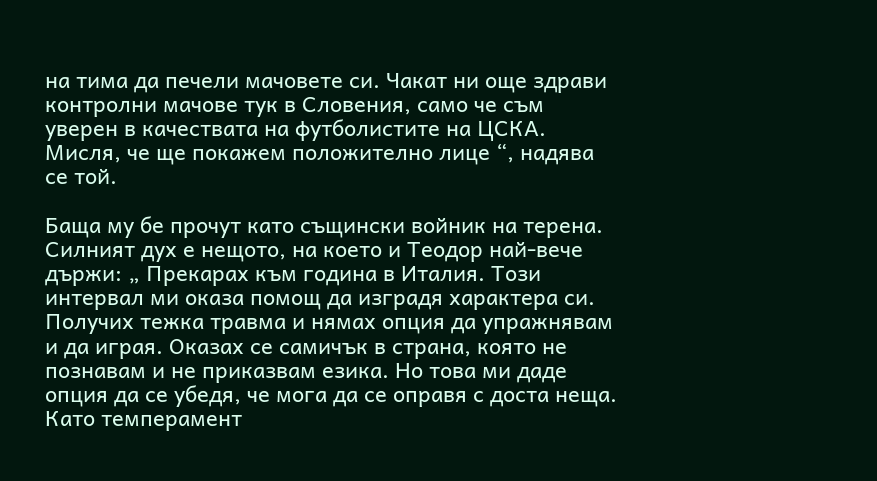на тима да печели мачовете си. Чакат ни още здрави контролни мачове тук в Словения, само че съм уверен в качествата на футболистите на ЦСКА. Мисля, че ще покажем положително лице “, надява се той.

Баща му бе прочут като същински войник на терена. Силният дух е нещото, на което и Теодор най-вече държи: „ Прекарах към година в Италия. Този интервал ми оказа помощ да изградя характера си. Получих тежка травма и нямах опция да упражнявам и да играя. Оказах се самичък в страна, която не познавам и не приказвам езика. Но това ми даде опция да се убедя, че мога да се оправя с доста неща. Като темперамент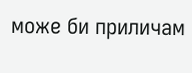може би приличам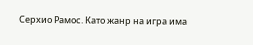Серхио Рамос. Като жанр на игра има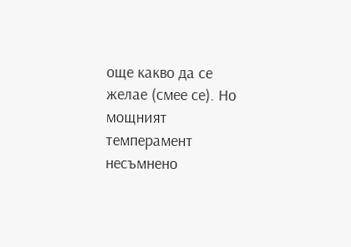още какво да се желае (смее се). Но мощният темперамент несъмнено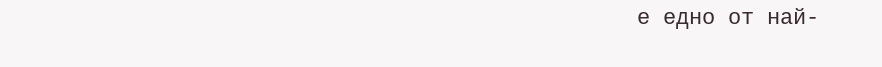е едно от най-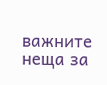важните неща за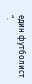един футболист “.